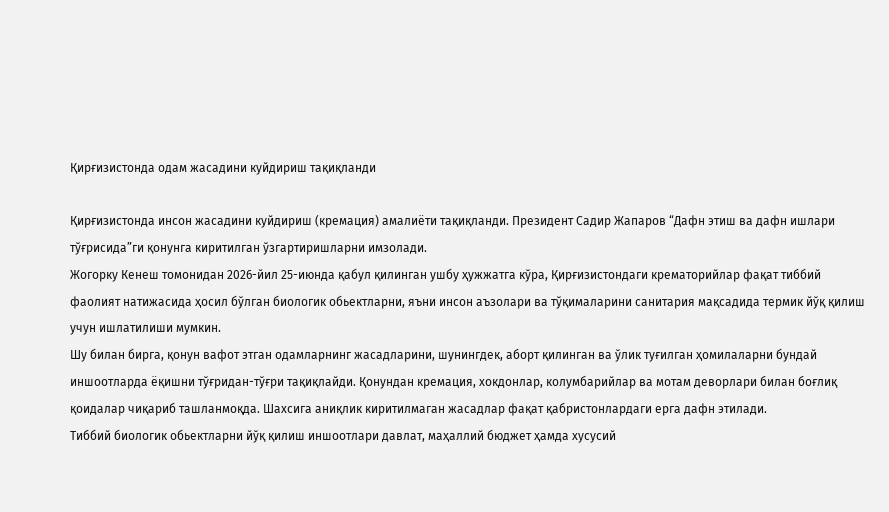Қирғизистонда одам жасадини куйдириш тақиқланди

Қирғизистонда инсон жасадини куйдириш (кремация) амалиёти тақиқланди. Президент Садир Жапаров “Дафн этиш ва дафн ишлари тўғрисида”ги қонунга киритилган ўзгартиришларни имзолади.
Жогорку Кенеш томонидан 2026-йил 25-июнда қабул қилинган ушбу ҳужжатга кўра, Қирғизистондаги крематорийлар фақат тиббий фаолият натижасида ҳосил бўлган биологик обьектларни, яъни инсон аъзолари ва тўқималарини санитария мақсадида термик йўқ қилиш учун ишлатилиши мумкин.
Шу билан бирга, қонун вафот этган одамларнинг жасадларини, шунингдек, аборт қилинган ва ўлик туғилган ҳомилаларни бундай иншоотларда ёқишни тўғридан-тўғри тақиқлайди. Қонундан кремация, хокдонлар, колумбарийлар ва мотам деворлари билан боғлиқ қоидалар чиқариб ташланмоқда. Шахсига аниқлик киритилмаган жасадлар фақат қабристонлардаги ерга дафн этилади.
Тиббий биологик обьектларни йўқ қилиш иншоотлари давлат, маҳаллий бюджет ҳамда хусусий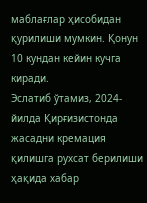маблағлар ҳисобидан қурилиши мумкин. Қонун 10 кундан кейин кучга киради.
Эслатиб ўтамиз, 2024-йилда Қирғизистонда жасадни кремация қилишга рухсат берилиши ҳақида хабар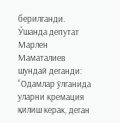берилганди. Ўшанда депутат Марлен Маматалиев шундай деганди: “Одамлар ўлганида уларни кремация қилиш керак, деган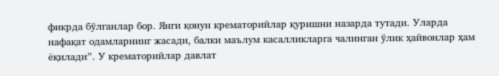фикрда бўлганлар бор. Янги қонун крематорийлар қуришни назарда тутади. Уларда нафақат одамларнинг жасади, балки маълум касалликларга чалинган ўлик ҳайвонлар ҳам ёқилади”. У крематорийлар давлат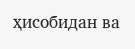ҳисобидан ва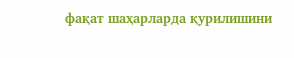фақат шаҳарларда қурилишини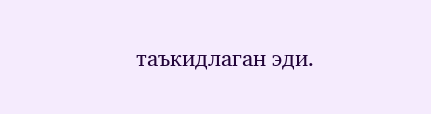таъкидлаган эди.